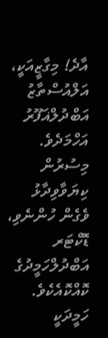އާދެ! މިގާޒީއަކީ، އަލްއުސްތާޒު އަބްދުލްޣަފޫރު އަހްމަދެވެ. މިސުރުން ކިޔަވާވިދާޅު ވެގެން ހުންނެވި، ޑޮކްޓަރ އަބްދުލްހަމީދުގެ ކޮއްކޮއެކެވެ. ހަމީދަކީ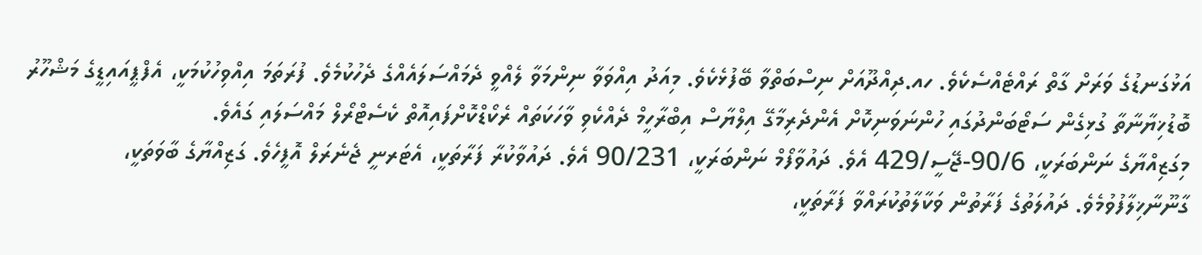އަޅުގަނޑުގެ ވަރަށް ގާތް ރައްޓެއްސެކެވެ. ހއ.ދިއްދޫއަށް ނިސްބަތްވާ ބޭފުޅެކެވެ. މިއަދު އިއްވަވާ ނިންމަވާ ލެއްވީ ދެމައްސަލައެއްގެ ދެހުކުމެވެ. ފުރަތަމަ އިއްވިހުކުމަކީ، އެފްޕީއައިޑީގެ މަޝްހޫރު ބޮޑުޚިޔާނާތާ ގުޅިގެން ސަޓޯބަންދުގައި ހުންނަވަނިކޮށް އެންދެރިމާގޭ އިލްޔާސް އިބްރާހީމް ދެއްކެވި ވާހަކަތައް ރެކޯޑްކޮށްފައިއޮތް ކެސެޓްރޯލް މައްސަލައި ގައެވެ.
މިގަޒިއްޔާގެ ނަންބަރަކީ، 90/6-ޖޭސީ/429 އެވެ. ދައުވާފޯމް ނަންބަރަކީ، 90/231 އެވެ. ދައުވާކުރާ ފަރާތަކީ، އެޓަރނީ ޖެނެރަލް އޮފީހެވެ. ގަޒިއްޔާގެ ބާވަތަކީ، ގާނޫނާޚިލާފުވުމެވެ. ދައުލަތުގެ ފަރާތުން ވަކާލާތުކުރައްވާ ފަރާތަކީ،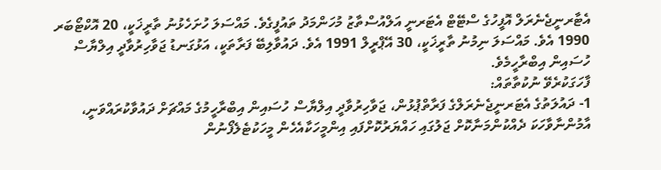އެޓާރނީޖެނެރަލް އޮފީހުގެ ސްޓޭޓް އެޓަރނީ އަލްއުސްތާޒު މުހަންމަދު ތައުފީގެވެ. މައްސަލަ ހުށަހެޅުނު ތާރީޚަކީ، 20 އޮކްޓޯބަރ 1990 އެވެ. މައްސަލަ ނިމުނު ތާރީޚަކީ، 30 އޭޕްރީލް 1991 އެވެ. ދައުވާލިބޭ ފަރާތަކީ، އަޅުގަނޑު ޖަވާހިރުވާދީ އިލްޔާސް ހުސައިން އިބްރާހީމެވެ.
ފާހަގަކުރެވޭ ނުކުތާތައް:
1- ދައުލަތުގެ އެޓަރނީޖެނެރަލްގެ ފަރާތްޕުޅުން، ޖަވާހިރުވާދީ އިލްޔާސް ހުސައިން އިބްރާހީމުގެ މައްޗަށް ދައުވާކުރައްވަނީ، އާމުންނާވާހަކަ ދެއްކުންމަނާކޮށް ޖަލުގައި ހައްޔަރުކޮށްފައި އިންމީހަކާއެހެން މީހަކުޓެލެފޯނުން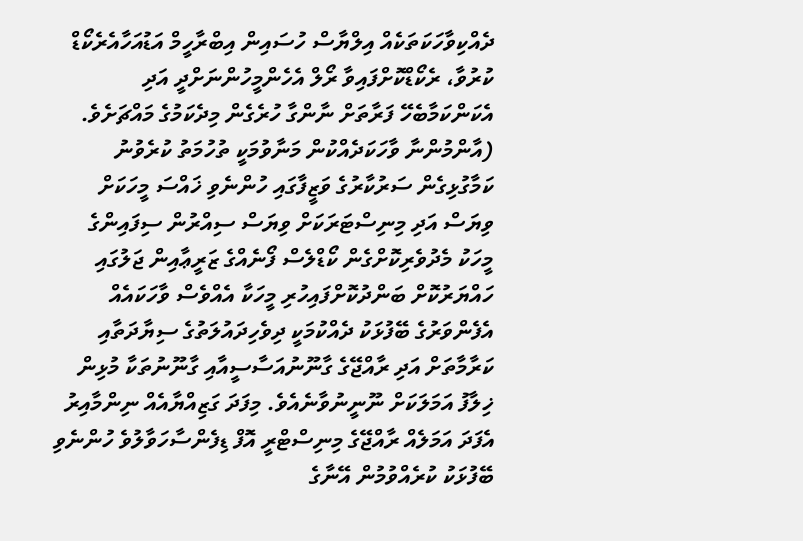ދެއްކިވާހަކަތަކެއް އިލްޔާސް ހުސައިން އިބްރާހީމް އަޑުއަހާއެރެކޯޑް ކުރުވާ، ރެކޯޑްކޮށްފައިވާ ރޯލް އެހެންމީހުންނަށްދީ އަދި އެކަންކަމާބެހޭ ފަރާތަށް ނާންގާ ހުރެގެން މިދެކަމުގެ މައްޗަށެވެ.
(އާންމުންނާ ވާހަކަދެއްކުން މަނާވުމަކީ ތުހުމަތު ކުރެވުނު ކަމާގުޅިގެން ސަރުކާރުގެ ވަޒީފާގައި ހުންނެވި ޚައްސަ މީހަކަށް ވިޔަސް އަދި މިނިސްޓަރަކަށް ވިޔަސް ސިއްރުން ސިފައިންގެ މީހަކު މެދުވެރިކޮށްގެން ކޯޑްލެސް ފޯނެއްގެ ޒަރީޢާއިން ޖަލުގައި ހައްޔަރުކޮށް ބަންދުކޮށްފައިހުރި މީހަކާ އެއްވެސް ވާހަކައެއް އެފެންވަރުގެ ބޭފުޅަކު ދެއްކުމަކީ ދިވެހިދައުލަތުގެ ސިޔާދަތާއި ކަރާމާތަށް އަދި ރާއްޖޭގެ ގާނޫނުއަސާސީއާއި ގާނޫނުތަކާ މުޅިން ޚިލާފު އަމަލަކަށް ނޫނީނުވާނެއެވެ. މިފަދަ ގަޒިއްޔާއެއް ނިންމާއިރު އެފަދަ އަމަލެއް ރާއްޖޭގެ މިނިސްޓްރީ އޮފް ޑިފެންސާހަވާލުވެ ހުންނެވި ބޭފުޅަކު ކުރެއްވުމުން އޭނާގެ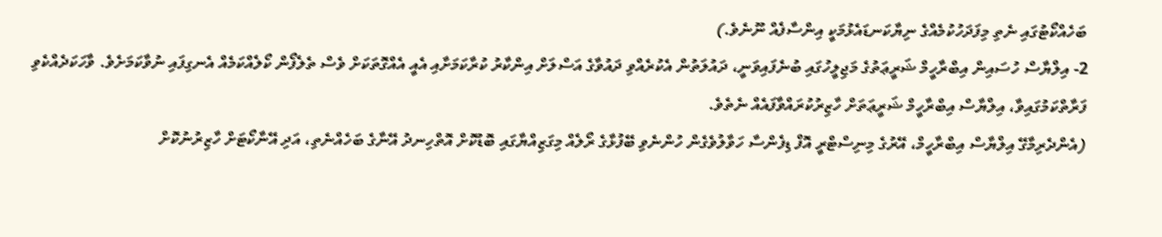ބަހެއްކޯޓުގައި ނެތި މިފަދަހުކުމެއްގެ ނިޔާކަނޑައެޅުމަކީ އިންސާފެއް ނޫނެވެ.)
2- އިލްޔާސް ހުސައިން އިބްރާހީމް ޝަރީޢަތުގެ މަޖިލީހުގައި ބުނެފައިވަނީ، ދައުލަތުން އެކުރެއްވި ދައުވާގެ އަސްލަށް އިންކާރު ކުރާކަމަށާއި އެއީ އެއްގޮތަކަށް ވެސް ތެލެފޯން ކޯލެއްކަމެއް އެނގިފައި ނުވާކަމަށެވެ. ވާހަކަދެއްކެވި ފަރާތްކަމުގައިވާ، އިލްޔާސް އިބްރާހީމް ޝަރީޢަތަށް ހާޒިރުކުރައްވާފައެއް ނެތެވެ.
(އެންދެރިމާގޭ އިލްޔާސް އިބްރާހީމް، އޭރުގެ މިނިސްޓްރީ އޮފް ޑިފެންސާ ހަވާލުވެގެން ހުންނެވި ބޭފުޅާގެ ރޯލެއް މިގަޒިއްޔާގައި ބޮޑުކޮށް އޮތްހިނދު އޭނާގެ ބަހެއްނެތި، އަދި އޭނާކޯޓަށް ހާޒިރުނުކޮށް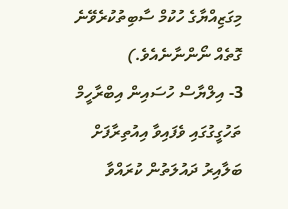މިގަޒިއްޔާގެ ހުކުމް ސާބިތުކުރެވޭނެ ގޮތެއް ނޯންނާނެއެވެ.)
3- އިލްޔާސް ހުސައިން އިބްރާހީމް ތަހުގީގުގައި ވެފައިވާ އިއުތިރާފަށް ބަލާއިރު ދައުލަތުން ކުރައްވާ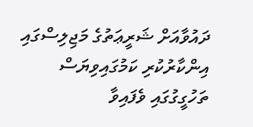ދައުވާއަށް ޝަރީޢަތުގެ މަޖިލިސްގައި އިންކާރުކުރި ކަމުގައިވިޔަސް ތަހުގީގުގައި ވެފައިވާ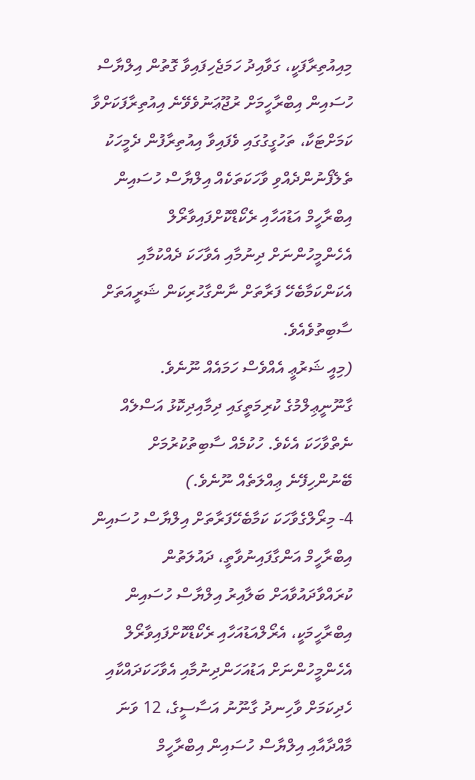މިއިއުތިރާފަކީ، ގަވާއިދު ހަމަޖެހިފައިވާ ގޮތުން އިލްޔާސް ހުސައިން އިބްރާހީމަށް ރުޖޫޢަނުވެވޭނެ އިއުތިރާފަކަށްވާ ކަމަށްޓަކާ، ތަހުގީގުގައި ވެފައިވާ އިއުތިރާފުން ދެމީހަކު ތެލެފޯނުންދެއްވި ވާހަކަތަކެއް އިލްޔާސް ހުސައިން އިބްރާހީމް އަޑުއަހާއި ރެކޯޑްކޮށްފައިވާރޯލް އެހެންމީހުންނަށް ދިނުމާއި އެވާހަކަ ދެއްކުމާއި އެކަންކަމާބެހޭ ފަރާތަށް ނާންގާހުރިކަން ޝަރީއަތަށް ސާބިތުވެއެވެ.
(މިއީ ޝަރުޢީ އެއްވެސް ހަމައެއް ނޫނެވެ. ގާނޫނީޢިލްމުގެ ކުރިމަތީގައި ދިމާއިދިކޮޅު އަސްލެއް ނެތްވާހަކަ އެކެވެ. ހުކުމެއް ސާބިތުކުރުމަށް ބޭނުންހިފޭނެ ޢިއްލަތެއް ނޫނެވެ.)
4- މިރޯލްގެވާހަކަ ކަމާބެހޭފަރާތަށް އިލްޔާސް ހުސައިން އިބްރާހީމް އަންގާފައިނުވާތީ، ދައުލަތުން ކުރައްވާދައުވާއަށް ބަލާއިރު އިލްޔާސް ހުސައިން އިބްރާހީމަކީ، އެރޯލްއަޑުއަހާއި ރެކޯޑްކޮށްފައިވާރޯލް އެހެންމީހުންނަށް އަޑުއަހަންދިނުމާއި އެވާހަކަދައްކާއި ހެދިކަމަށް ވާހިނދު ގާނޫނު އަސާސީގެ، 12 ވަނަ މާއްދާއާއި އިލްޔާސް ހުސައިން އިބްރާހީމް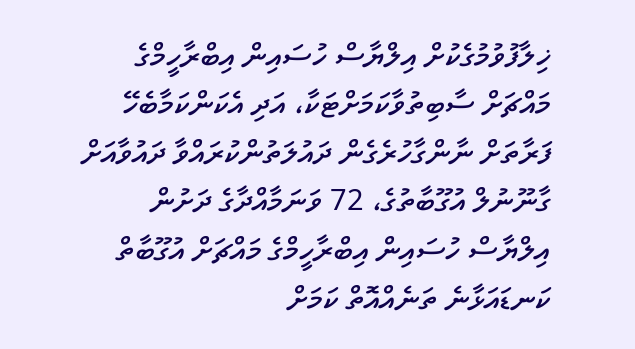ޚިލާފުވުމުގެކުށް އިލްޔާސް ހުސައިން އިބްރާހީމްގެ މައްޗަށް ސާބިތުވާކަމަށްޓަކާ، އަދި އެކަންކަމާބެހޭ ފަރާތަށް ނާންގާހުރެގެން ދައުލަތުންކުރައްވާ ދައުވާއަށް ގާނޫނުލް އުގޫބާތުގެ، 72 ވަނަމާއްދާގެ ދަށުން އިލްޔާސް ހުސައިން އިބްރާހީމްގެ މައްޗަށް އުގޫބާތް ކަނޑައަޅާނެ ތަނެއްއޮތް ކަމަށް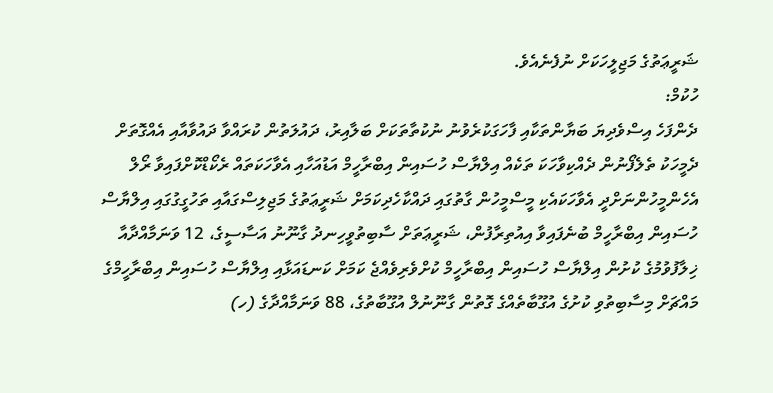ޝަރީޢަތުގެ މަޖިލީހަކަށް ނުފެނެއެވެ.
ހުކުމް:
ދެންފަހެ އިސްވެދިޔަ ބަޔާންތަކާއި ފާހަގަކުރެވުނު ނުކުތާތަކަށް ބަލާއިރު، ދައުލަތުން ކުރައްވާ ދައުވާއާއި އެއްގޮތަށް ދެމީހަކު ތެލެފޯނުން ދެއްކިވާހަކަ ތަކެއް އިލްޔާސް ހުސައިން އިބްރާހީމް އަޑުއަހާއި އެވާހަކަތައް ރެކޯޑްކޮށްފައިވާ ރޯލް އެހެންމީހުންނަށްދީ އެވާހަކައެކި މީސްމީހުން ގާތުގައި ދައްކާހެދިކަމަށް ޝަރީޢަތުގެ މަޖިލިސްގައާއި ތަހުގީގުގައި އިލްޔާސް ހުސައިން އިބްރާހީމް ބުނެފައިވާ އިއުތިރާފުން، ޝަރީޢަތަށް ސާބިތުވީހިނދު ގާނޫނު އަސާސީގެ، 12 ވަނަމާއްދާއާ ޚިލާފުވުމުގެ ކުށުން އިލްޔާސް ހުސައިން އިބްރާހީމް ކުށްވެރިވެއްޖެ ކަމަށް ކަނޑައަޅާއި އިލްޔާސް ހުސައިން އިބްރާހީމްގެ މައްޗަށް މިސާބިތުވި ކުށުގެ އުގޫބާތެއްގެ ގޮތުން ގާނޫނުލް އުގޫބާތުގެ، 88 ވަނަމާއްދާގެ (ހ)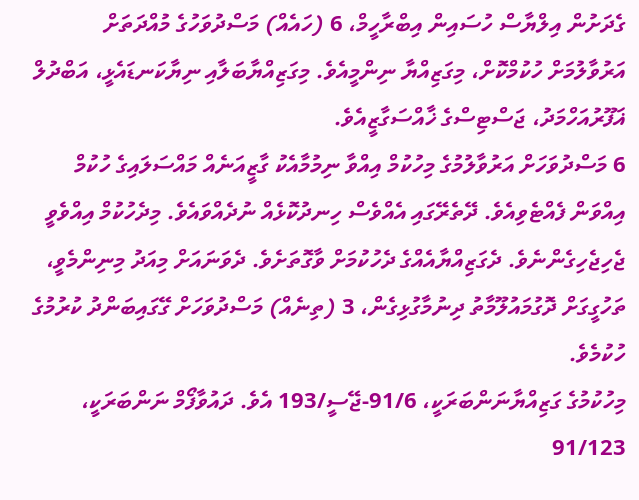ގެދަށުން އިލްޔާސް ހުސައިން އިބްރާހީމް، 6 (ހައެއް) މަސްދުވަހުގެ މުއްދަތަށް އަރުވާލުމަށް ހުކުމްކޮށް، މިގަޒިއްޔާ ނިންމީއެވެ. މިގަޒިއްޔާބަލާއި ނިޔާކަނޑައެޅީ، އަބްދުލް ޣަފޫރުއަހްމަދު، ޖަސްޓިސްގެ ޚާއްސަގާޒީއެވެ.
6 މަސްދުވަހަށް އަރުވާލުމުގެ މިހުކުމް އިއްވާ ނިމުމާއެކު ގާޒީއަނެއް މައްސަލައިގެ ހުކުމް އިއްވަން ފެއްޓެވިއެވެ. ދޭތެރޭގައި އެއްވެސް ހިނދުކޮޅެއް ނުދެއްވައެވެ. މިދެހުކުމް އިއްވެވީ ޖެހިޖެހިގެންނެވެ. ދެގަޒިއްޔާއެއްގެ ދެހުކުމަށް ވާގޮތަށެވެ. ދެވަނައަށް މިއަދު މިނިންމެވީ، ތަހުގީގަށް ދޮގުމައުލޫމާތު ދިނުމާގުޅިގެން، 3 (ތިނެއް) މަސްދުވަހަށް ގޭގައިބަންދު ކުރުމުގެ ހުކުމެވެ.
މިހުކުމުގެ ގަޒިއްޔާނަންބަރަކީ، 91/6-ޖޭސީ/193 އެވެ. ދައުވާފޯމް ނަންބަރަކީ، 91/123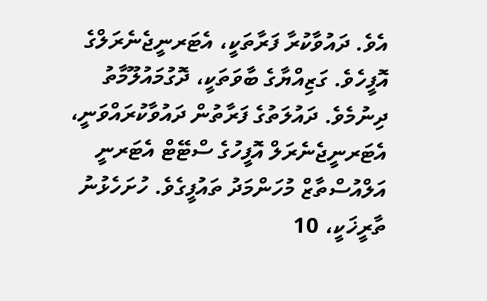އެވެ. ދައުވާކުރާ ފަރާތަކީ، އެޓަރނީޖެނެރަލްގެ އޮފީހެވެ. ގަޒިއްޔާގެ ބާވަތަކީ، ދޮގުމައުލޫމާތު ދިނުމެވެ. ދައުލަތުގެ ފަރާތުން ދައުވާކުރައްވަނީ، އެޓަރނީޖެނެރަލް އޮފީހުގެ ސްޓޭޓް އެޓަރނީ އަލްއުސްތާޒް މުހަންމަދު ތައުފީގެވެ. ހުށަހެޅުނު ތާރީޚަކީ، 10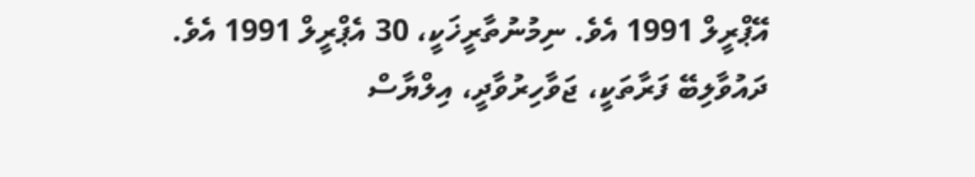އޭޕްރީލް 1991 އެވެ. ނިމުނުތާރީޚަކީ، 30 އެޕްރީލް 1991 އެވެ. ދައުވާލިބޭ ފަރާތަކީ، ޖަވާހިރުވާދީ، އިލްޔާސް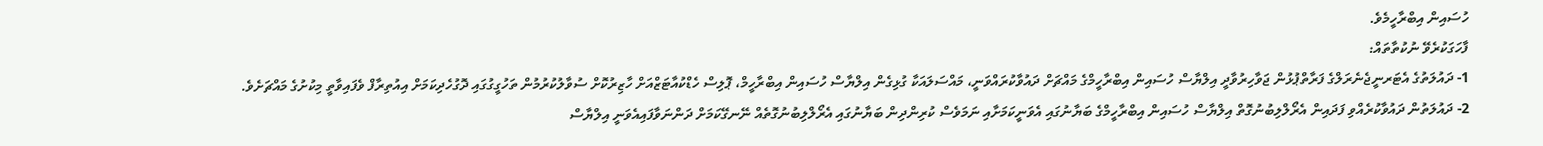ހުސައިން އިބްރާހީމެވެ.
ފާހަގަކުރެވޭ ނުކުތާތައް:
1- ދައުލަތުގެ އެޓަރނީޖެނެރަލްގެ ފަރާތްޕުޅުން ޖަވާހިރުވާދީ އިލްޔާސް ހުސައިން އިބްރާހީމްގެ މައްޗަށް ދައުވާކުރައްވަނީ، މައްސަލައަކާ ގުޅިގެން އިލްޔާސް ހުސައިން އިބްރާހީމް، ޕޮލިސް ހެޑްކުއާޓަޒްއަށް ހާޒިރުކޮށް ސުވާލުކުރުމުން ތަހުގީގުގައި ދޮގުހެދިކަމަށް އިއުތިރާފް ވެފައިވާތީ މިކުށުގެ މައްޗަށެވެ.
2- ދައުލަތުން ދައުވާކުރެއްވި ފަދައިން އެރޯލްލިބުނުގޮތް އިލްޔާސް ހުސައިން އިބްރާހީމްގެ ބަޔާނުގައި އެވަނީކަމަށާއި ނަމަވެސް ކުރިންދިން ބަޔާނުގައި އެރޯލްލިބުނުގޮތެއް ނޭނގޭކަމަށް ދަންނަވާފައިއެވަނީ އިލްޔާސް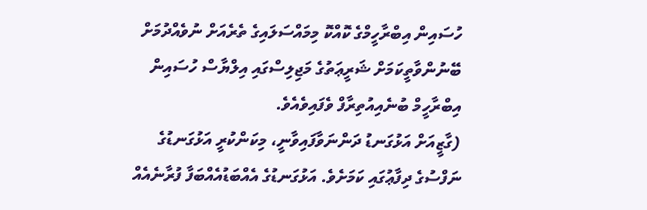ހުސައިން އިބްރާހީމްގެ ކޮއްކޮ މިމައްސަލައިގެ ތެރެއަށް ނުވެއްދުމަށް ބޭނުންވާތީކަމަށް ޝަރީޢަތުގެ މަޖިލިސްގައި އިލްޔާސް ހުސައިން އިބްރާހީމް ބުނެއިއުތިރާފް ވެފައިވެއެވެ.
(ގާޒީއަށް އަޅުގަނޑު ދަންނަވާފައިވާނީ، މިކަންކުރީ އަޅުގަނޑުގެ ނަފްސުގެ ދިފާޢުގައި ކަމަށެވެ. އަޅުގަނޑުގެ އެއްބަޑުއެއްބަފާ ފުރާނެއެއް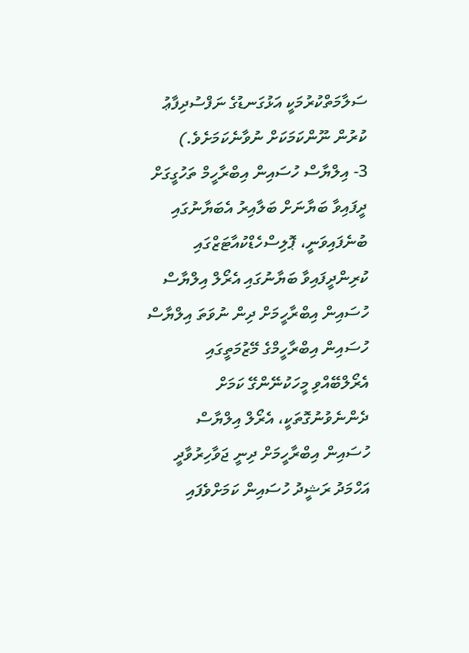ސަލާމަތްކުރުމަކީ އަޅުގަނޑުގެ ނަފްސުދިފާޢު ކުރުން ނޫންކަމަކަށް ނުވާނެކަމަށެވެ.)
3- އިލްޔާސް ހުސައިން އިބްރާހީމް ތަހުގީގަށް ދީފައިވާ ބަޔާނަށް ބަލާއިރު އެބަޔާނުގައި ބުނެފައިވަނީ، ޕޮލިސްހެޑްކުއާޓަޒްގައި ކުރިންދީފައިވާ ބަޔާނުގައި އެރޯލް އިލްޔާސް ހުސައިން އިބްރާހީމަށް ދިން ނުވަތަ އިލްޔާސް ހުސައިން އިބްރާހީމްގެ މޭޒުމަތީގައި އެރޯލްބޭއްވި މީހަކުނޭންގޭ ކަމަށް ދެންނެވުނުގޮތަކީ، އެރޯލް އިލްޔާސް ހުސައިން އިބްރާހީމަށް ދިނީ ޖަވާހިރުވާދީ އަހްމަދު ރަޝީދު ހުސައިން ކަމަށްވެފައި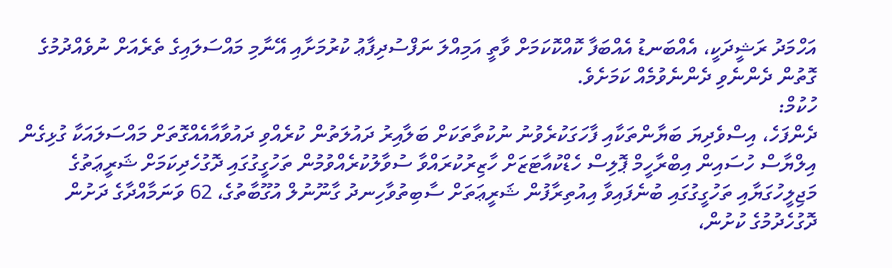އަހްމަދު ރަޝީދަކީ، އެއްބަނޑު އެއްބަފާ ކޮއްކޮކަމަށް ވާތީ އަމިއްލަ ނަފްސުދިފާޢު ކުރުމަށާއި އޭނާމި މައްސަލައިގެ ތެރެއަށް ނުވެއްދުމުގެ ގޮތުން ދެންނެވި ދެންނެވުމެއް ކަމަށެވެ.
ހުކުމް:
ދެންފަހެ، އިސްވެދިޔަ ބަޔާންތަކާއި ފާހަގަކުރެވުނު ނުކުތާތަކަށް ބަލާއިރު ދައުލަތުން ކުރެއްވި ދައުވާއާއެއްގޮތަށް މައްސަލައަކާ ގުޅިގެން އިލްޔާސް ހުސައިން އިބްރާހީމް ޕޮލިސް ހެޑްކުއާޓަޒަށް ހާޒިރުކުރައްވާ ސުވާލުކުރެއްވުމުން ތަހުގީގުގައި ދޮގުހެދިކަމަށް ޝަރީޢަތުގެ މަޖިލީހުގަޔާއި ތަހުގީގުގައި ބުނެފައިވާ އިއުތިރާފުން ޝަރީޢަތަށް ސާބިތުވާހިނދު ގާނޫނުލް އުގޫބާތުގެ، 62 ވަނަމާއްދާގެ ދަށުން ދޮގުހެދުމުގެ ކުށުން،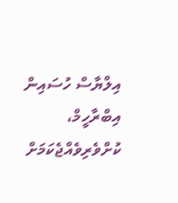އިލްޔާސް ހުސައިން އިބްރާހީމް، ކުށްވެރިވެއްޖެކަމަށް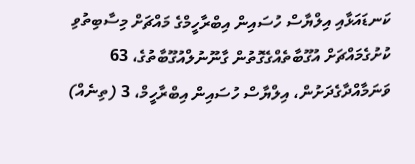ކަނޑައަޅާއި އިލްޔާސް ހުސައިން އިބްރާހީމްގެ މައްޗަށް މިސާބިތުވި ކުށުގެމައްޗަށް އުގޫބާތެއްގެގޮތުން ގާނޫނުލްއުގޫބާތުގެ، 63 ވަނަމާއްދާގެދަށުން، އިލްޔާސް ހުސައިން އިބްރާހީމް، 3 (ތިނެއް)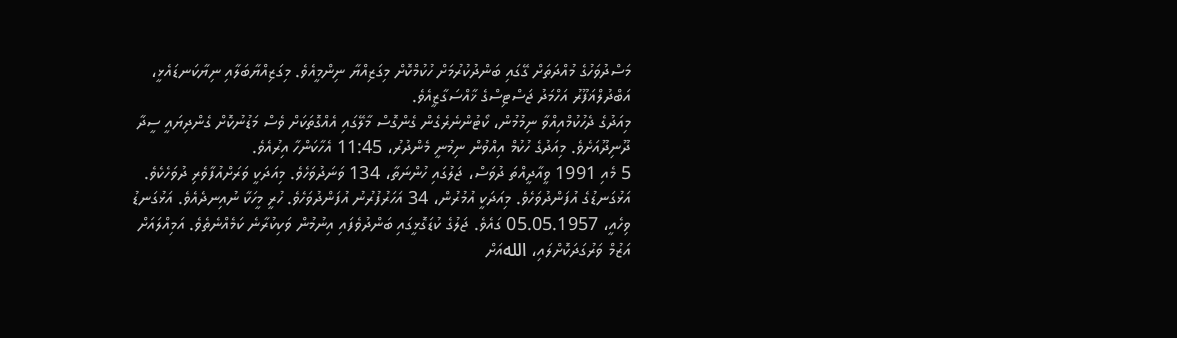މަސްދުވަހުގެ މުއްދަތަށް ގޭގައި ބަންދުކުރުމަށް ހުކުމްކޮށް މިގަޒިއްޔާ ނިންމީއެވެ. މިގަޒިއްޔާބަލާއި ނިޔާކަނޑައެޅީ، އަބްދުލްޣަފޫރު އަހްމަދު ޖަސްޓިސްގެ ޚާއްސަގާޒީއެވެ.
މިއަދުގެ ދެހުކުމްއިއްވާ ނިމުމުން، ކޯޓުންނެރެގެން ގެންގޮސް މާލޭގައި އެއްގޮތަކަށް ވެސް މަޑުނުކޮށް ގެންދިޔައީ ސީދާ ދޫނިދޫއަށެވެ. މިއަދުގެ ހުކުމް އިއްވުން ނިމުނީ މެންދުރު، 11:45 އެހާކަންހާ އިރުއެވެ.
5 މެއި 1991 ވީއާދީއްތަ ދުވަސް، ޖަލުގައި ހުންނަތާ، 134 ވަނަދުވަހެވެ. މިއަދަކީ ވަރަށްއުފާވެރި ދުވަހެކެވެ. އަޅުގަނޑުގެ އުފަންދުވަހެވެ. މިއަދަކީ އުމުރުން، 34 އަހަރުފުރުނު އުފަންދުވަހެވެ. ހުރީ މީހަކާ ނުއިނދެއެވެ. އަޅުގަނޑު ވިހެއީ، 05.05.1957 ގައެވެ. ޖަލުގެ ކުޑަގޮޅީގައި ބަންދުވެފައި އިނުމުން ވަކިކުރާނެ ކަމެއްނެތެވެ. އަމިއްލައަށް އަޒުމް ވަރުގަދަކޮށްލައި، اللهއަށް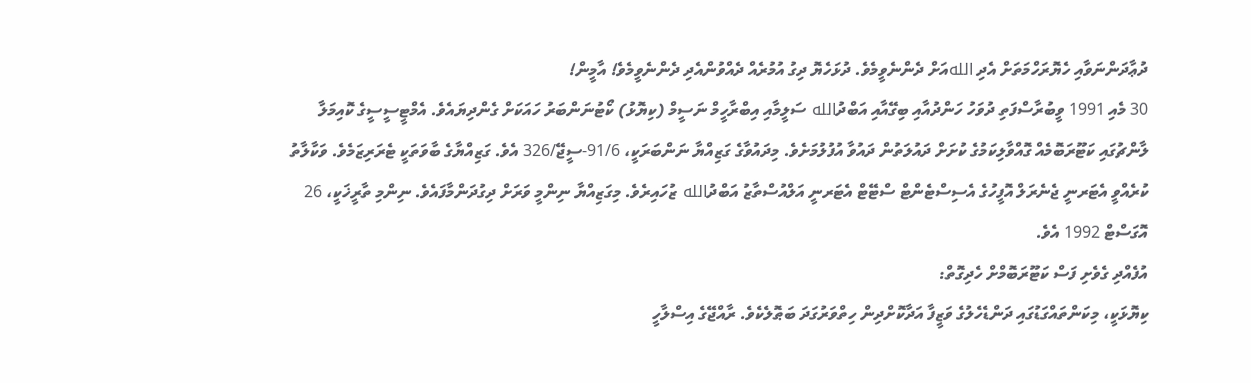ދުޢާދަންނަވާއި ހެޔޮރަހްމަތަށް އެދި اللهއަށް ދެންނެވީމެވެ. ދުޅަހެޔޮ ދިގު އުމުރެއް ދެއްވުންއެދި ދެންނެވީމެވެ! އާމީން!
30 މެއި 1991 ވީބުރާސްފަތި ދުވަހު ހަންދުއާއި ބިގޭއާއި އަބްދުالله ސަލީމާއި އިބްރާހީމް ނަސީމް (ކިޔޮޅު) ކޯޓުނަންބަރު ހައަކަށް ގެންދިޔައެވެ. އެމްޓީސީސީގެ ކޮއިމަލާ ލާންޗުގައި ކަޓޫރަބޮމެއް ގޮއްވާލިކަމުގެ ކުށަށް ދައުލަތުން ދައުވާ އުފުލުމަށެވެ. މިދައުވާގެ ގަޒިއްޔާ ނަންބަރަކީ، 91/6-ސީޖޭ/326 އެވެ. ގަޒިއްޔާގެ ބާވަތަކީ ޓެރަރިޒަމެވެ. ވަކާލާތު ކުރެއްވީ އެޓަރނީ ޖެނެރަލް އޮފީހުގެ އެސިސްޓެންޓް ސްޓޭޓް އެޓަރނީ އަލްއުސްތާޒު އަބްދުالله ޒުހައިރެވެ. މިގަޒިއްޔާ ނިންމީ ވަރަށް ދިގުދަންމާފައެވެ. ނިންމި ތާރީޚަކީ، 26 އޮގަސްޓް 1992 އެވެ.
އުފެއްދި ގެވެށި ފަސް ކަޓޫރަބޮމްށް ހެދިގޮތް:
ކިޔޮޅަކީ، މިކަންތައްގަޑުގައި ދަންޑެހެލުގެ ވަޒީފާ އަދާކޮށްދިން ހިތްވަރުގަދަ ބަޠޮލެކެވެ. ރާއްޖޭގެ އިސްލާހީ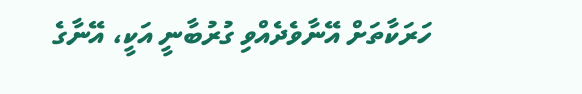ހަރަކާތަށް އޭނާވެދެއްވި ގުރުބާނީ އަކީ، އޭނާގެ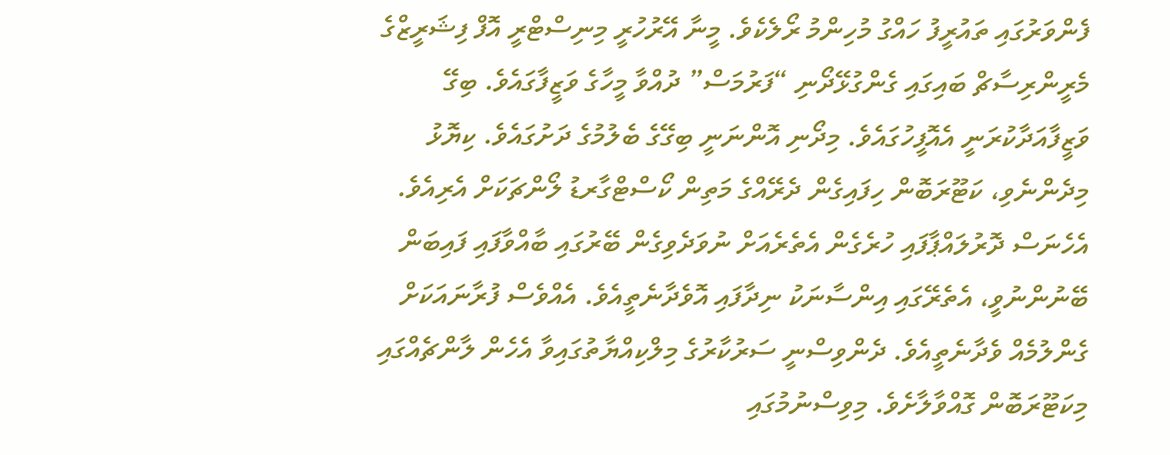ފެންވަރުގައި ތައުރީފު ހައްގު މުހިންމު ރޯލެކެވެ. މީނާ އޭރުހުރީ މިނިސްޓްރީ އޮފް ފިޝަރީޒްގެ މެރީންރިސާޗް ބައިގައި ގެންގުޅޭދޯނި “ފަރުމަސް” ދުއްވާ މީހާގެ ވަޒީފާގައެވެ. ބިގޭ ވަޒީފާއަދާކުރަނީ އެއޮފީހުގައެވެ. މިދޯނި އޮންނަނީ ބިގޭގެ ބެލުމުގެ ދަށުގައެވެ. ކިޔޮޅު މިދެންނެވި، ކަޓޫރަބޮން ހިފައިގެން ދެރޭއްގެ މަތިން ކޯސްޓްގާރޑު ލޯންޗަކަށް އެރިއެވެ.
އެހެނަސް ދޮރުލައްޕާފައި ހުރެގެން އެތެރެއަށް ނުވަދެވިގެން ބޭރުގައި ބާއްވާފައި ފައިބަން ބޭނުންނުވީ، އެތެރޭގައި އިންސާނަކު ނިދާފައި އޮވެދާނެތީއެވެ. އެއްވެސް ފުރާނައަކަށް ގެންލުމެއް ވެދާނެތީއެވެ. ދެންވިސްނީ ސަރުކާރުގެ މިލްކިއްޔާތުގައިވާ އެހެން ލާންޗެއްގައި މިކަޓޫރަބޮން ގޮއްވާލާށެވެ. މިވިސްނުމުގައި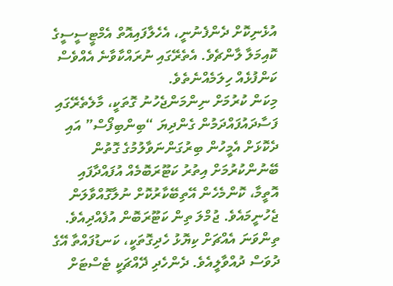އުޅެނިކޮށް ދެންފެނުނީ، އެހެލާފައިއޮތް އެމްޓީސީސީގެ ކޮއިމަލާ ލާންޗެވެ. އެތެރޭގައި ނުރައްކާވާނެ އެއްވެސް ކަންފުޅެއް ހިލަމެއްނެތެވެ.
މިކަން ކުރުމަށް ނިންމަންޖެހުނު ގޮތަކީ، މާލެތެރޭގައި ފަސާދައުފައްދަމުން ގެންދިޔަ “ބިންބިފޯސް” އައި ދެކޮޅަށް އެމީހުން ބިރުގަންނަވާލުމުގެ ގޮތުން ބޭނުންކުރުމަށް އިތުރު ކަޓޫރަބޮމެއް އުފައްދާފައި އޮތީމާ، ކޮންމެހެން އޭތިބޭކާރުކޮށް ނުލާގޮއްވާލަން ޖެހުނީމައެވެ. ޖުމްލަ ތިން ކަޓޫރަބޮން އުފެއްދިއެވެ. ތިންވަނަ އެއްޗަށް ކިޔޮޅު ހެދިގޮތަކީ، ކަނޑުފައްތާ އޭގެ ދުވަސް ދުއްވާލީއެވެ. ދެންހެދި ދޭއްޗަކީ ޓެސްޓަށް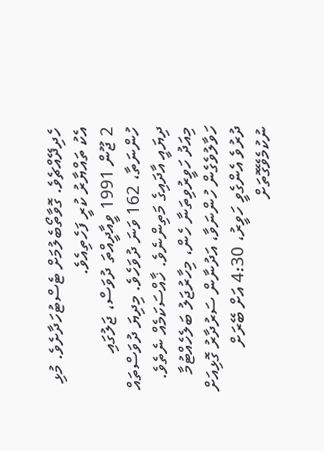ހެދިދޭއްޗެވެ. ގޮވާތޯބެލުމަށް ޓެސްޓުހަދާށެވެ. މުޅި އެކު ތައްޔާރު ކުރީ ފަހެތިއެވެ.
2 ޖޫން 1991 ވީއާދީއްތަ ދުވަސް، ޖަލުގައި ހުންނަތާ، 162 ވަނަ ދުވަހެވެ. މިދިޔަ ދުވަސްތައް ދިޔައީ އާދައިގެ މަތިންނެވެ. ޚާއްސަކަމެއް ނެތެވެ. މިއަދު ހަވީރުވިތަނާ ހެން، މިހާރުޖަލު ބަލެހެއްޓުމާ ހަވާލުވެގެން ހުންނަވާ، އަދުނާން ސަރުދާރު ގޮޅިއަށް ދުރުވެ އެންގެވީ ހަވީރު، 4:30 އަށް ބޭރަށް ނުކުމެވޭގޮތަށް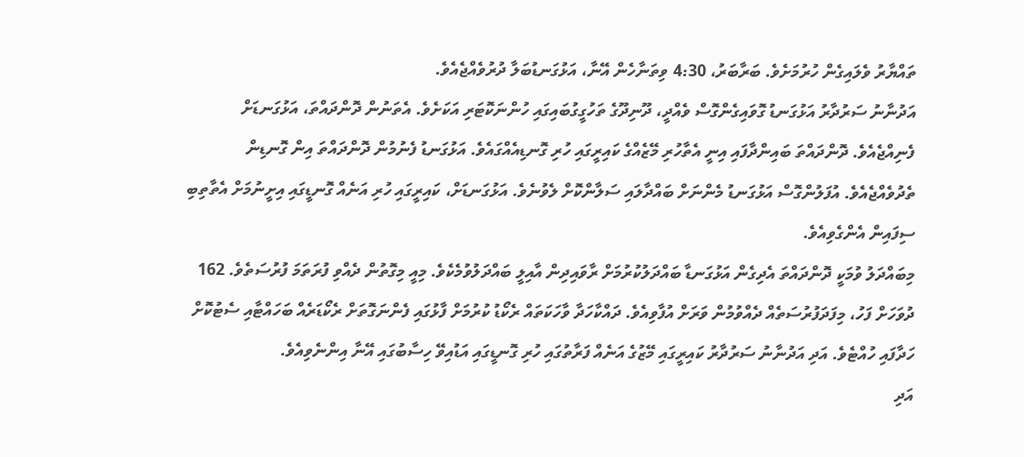ތައްޔާރު ވެލައިގެން ހުރުމަށެވެ. ބަރާބަރު، 4:30 ވިތަނާހެން އޭނާ، އަޅުގަނޑުބަލާ ދުރުވެއްޖެއެވެ.
އަދުނާނު ސަރުދާރު އަޅުގަނޑު ގޮވައިގެންގޮސް ވެއްދީ، ދޫނިދޫގެ ތަހުގީގުބައިގައި ހުންނަކޮޓަރި އަކަށެވެ. އެތަނުން ދޮންދައްތަ، އަޅުގަނޑަށް ފެނިއްޖެއެވެ. ދޮންދައްތަ ބައިންދާފައި އިނީ އެތާހުރި މޭޒެއްގެ ކައިރީގައި ހުރި ގޮނޑިއެއްގައެވެ. އަޅުގަނޑު ފެނުމުން ދޮންދައްތަ އިން ގޮނޑިން ތެދުވެއްޖެއެވެ. އުފަލުންގޮސް އަޅުގަނޑު މެންނަށް ބައްދާލައި ސަލާންކޮށް ލެވުނެވެ. އަޅުގަނޑަށް، ކައިރީގައި ހުރި އަނެއް ގޮނޑީގައި އިށީނުމަށް އެތާތިބި ސިފައިން އެންގެވިއެވެ.
މިބައްދަލު ވުމަކީ ދޮންދައްތަ އެދިގެން އަޅުގަނޑާ ބައްދަލުކުރުމަށް ރާވައިދިން އާއިލީ ބައްދަލުވުމެކެވެ. މިއީ މިގޮތުން ދެއްވި ފުރަތަމަ ފުރުސަތެވެ. 162 ދުވަހަށް ފަހު، މިފަދަފުރުސަތެއް ދެއްވުމުން ވަރަށް އުފާވިއެވެ. ދައްކާހަދާ ވާހަކަތައް ރެކޯޑު ކުރުމަށް ފާޅުގައި ފެންނަގޮތަށް ރެކޯޑަރެއް ބަހައްޓާއި ސެޓުކޮށް ހަދާފައި ހުއްޓެވެ. އަދި އަދުނާނު ސަރުދާރު ކައިރީގައި މޭޒުގެ އަނެއް ފަރާތުގައި ހުރި ގޮނޑީގައި އަޑުއިވޭ ހިސާބުގައި އޭނާ އިންނެވިއެވެ.
އަދި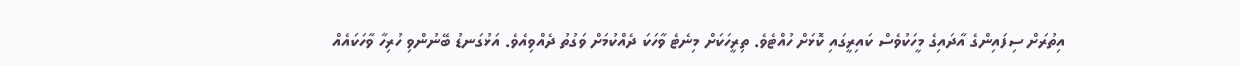އިތުރަށް ސިފައިންގެ އާދައިގެ މީހަކުވެސް ކައިރީގައި ކޮޅަށް ހުއްޓެވެ. ތިރީހަކަށް މިނެޓެ ވާހަކަ ދެއްކުމަށް ވަގުތު ދެއްވިއެވެ. އަޅުގަނޑު ބޭނުންވި ހުރިހާ ވާހަކައެއް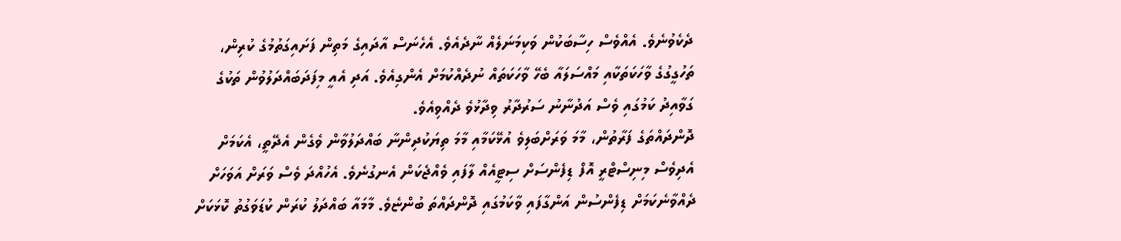ދެކެވުނެވެ. އެއްވެސް ހިސާބަކުން ވަކިމަނަލެއް ނާދެއެވެ. އެހެނަސް އާދައިގެ މަތިން ފަށައިގަތުމުގެ ކުރިން، ތަހުގީގުގެ ވާހަކަތަކާއި މައްސަލައާ ބެހޭ ވާހަކަތައް ނުދެއްކުމަށް އެންގިއެވެ. އަދި އެއީ މިފަދަބައްދަލުވުން ތަކުގެ ގަވާއިދު ކަމުގައި ވެސް އަދުނާނު ސަރުދާރު ވިދާޅުވެ ދެއްވިއެވެ.
ދޮންދައްތަގެ ފަރާތުން، މާމަ ވަރަށްބަލިވެ އުޅޭކަމާއި މާމަ ތިޔަކުދިންނާ ބައްދަލުވާން ވެގެން އެދޭތީ، އެކަމަށް އެދިވެސް މިނިސްޓްރީ އޮފް ޑިފެންސަށް ސިޓީއެއް ލާފައި ވެއްޖެކަން އެނގުނެވެ. އެހުއްދަ ވެސް ވަރަށް އަވަހަށް ދެއްވާނެކަމަށް ޑިފެންސުން އަންގާފައި ވާކަމުގައި ދޮންދައްތަ ބުންޏެވެ. މާމައާ ބައްދަލު ކުރަން ކުޑަވަގުތު ކޮޅަކަށް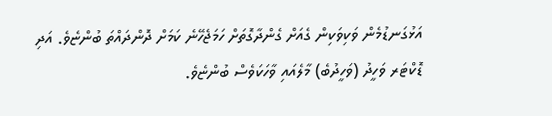އަޅުގަނޑުމެން ވަކިވަކިން ގެއަށް ގެންދާގޮތަށް ހަމަޖެހޭނެ ކަމަށް ދޮންދައްތަ ބުންޏެވެ. އަދި ޑޮކްޓަރ ވަހީދު (ވަހީދުބެ) މާލެއައި ވާހަކަވެސް ބުންޏެވެ.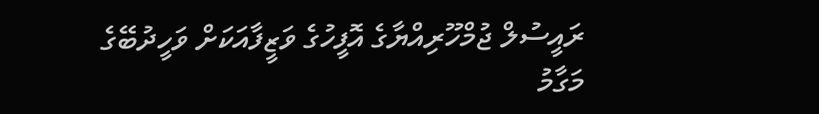ރައީސުލް ޖުމްހޫރިއްޔާގެ އޮފީހުގެ ވަޒީފާއަކަށް ވަހީދުބޭގެ މަގާމު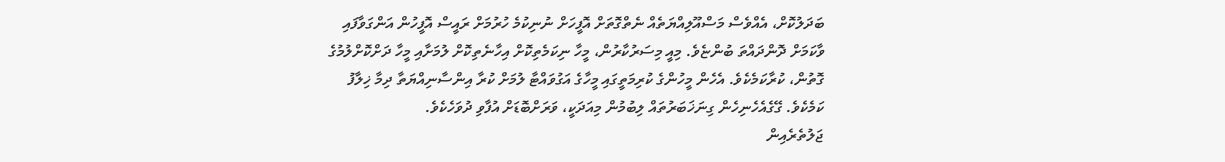ބަދަލުކޮށް، އެއްވެސް މަސްއޫލިއްޔަތެއް ނެތްގޮތަށް އޮފީހަށް ނުނިކުމެ ހުރުމަށް ރައީސް އޮފީހުން އަންގަވާފައި ވާކަމަށް ދޮންދައްތަ ބުންޏެވެ. މިއީ މިސަރުކާރުން، މީހާ ނިކަމެތިކޮށް އިހާނެތިކޮށް ލުމަށާއި މީހާ ދަށްކޮށްލުމުގެ ގޮތުން، ކުރާކަމެކެވެ. އެހެން މީހުންގެ ކުރިމަތީގައި މީހާގެ އަގުވައްޓާ ލުމަށް ކުރާ އިންސާނިއްޔަތާ ދިމާ ޚިލާފު ކަމެކެވެ. ގޭގެއެހެނިހެން ގިނަޚަބަރުތައް ލިބުމުން މިއަދަކީ، ވަރަށްބޮޑަށް އުފާވި ދުވަހެކެވެ.
ޖަލުތެރެއިން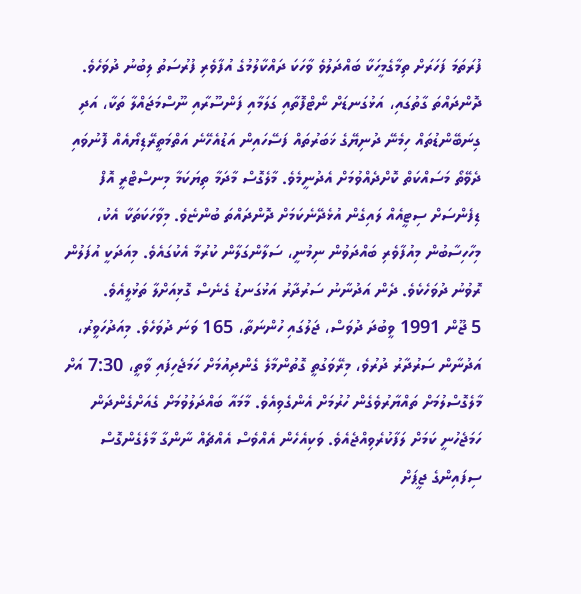ފުރަތަމަ ފަހަރަށް ތިމާގެމީހަކާ ބައްދަލުވެ ވާހަކަ ދައްކާލުމުގެ އުފާވެރި ފުރުސަތު ލިބުނު ދުވަހެވެ. ދޮންދައްތަ ގާތުގައި، އަޅުގަނޑަށް ނޯޓްފޮތާއި ގަލަމާއި ފަންސޫރާއި ނޫސްމަޖައްލާ ތަކާ، އަދި ގިނަބޭންޑުތައް ހިމެނޭ ދުނިޔޭގެ ޚަބަރުތައް ފަސޭހައިން އަޑުއެހޭނެ އަތްމަތީރޭޑިޔޯއެއް ފޮނުވައި ދެވޭތޯ މަސައްކަތް ކޮށްދެއްވުމަށް އެދުނީމެވެ. މާލެގޮސް މާދަމާ ތިޔަކަމާ މިނސްޓްރީ އޮފް ޑިފެންސަށް ސިޓީއެއް ލައިގެން އުޅެދޭނެކަމަށް ދޮންދައްތަ ބުންޏެވެ. މިވާހަކަތަކާ އެކު، މިހާހިސާބުން މިއުފާވެރި ބައްދަވުން ނިމުނީ، ސަލާންގަލާން ކުރުމާ އެކުގައެވެ. މިއަދަކީ އުފަލުން ރޮވުނު ދުވަހެކެވެ. ދެން އަދުނާނު ސަރުދާރު އަޅުގަނޑު ގެނެސް ގޮޅިއަށްލާ ތަޅުލީއެވެ.
5 ޖޫން 1991 ވީބުދަ ދުވަސް، ޖަލުގައި ހުންނަތާ، 165 ވަނަ ދުވަހެވެ. މިއަދުހަވީރު، އަދުނާން ސަރުދާރު ދުރުވެ، މިރޭވަގުތީ ގޮތުންމާލެ ގެންދިއުމަށް ހަމަޖެހިފައި ވާތީ، 7:30 އަށް މާލެގޮސްލުމަށް ތައްޔާރުވެގެން ހުރުމަށް އެންގެވިއެވެ. މާމައާ ބައްދަލުވުމަށް ގެއަށްގެންދަން ހަމަޖެހުނީ ކަމަށް ލަފާކުރެވިއްޖެއެވެ. ވަކިއެހެން އެއްވެސް އެއްޗެއް ނާންގާ މާލެގެންގޮސް ސިފައިންގެ ޖީޕަށް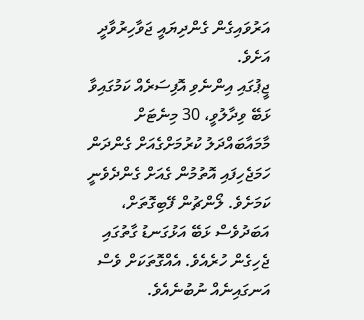އަރުވައިގެން ގެންދިޔައީ ޖަވާހިރުވާދީ އަށެވެ.
ޖީޕުގައި އިންނެވި އޮފިސަރެއް ކަމުގައިވާ ޅަބޭ ވިދާލުވީ، 30 މިނެޓަށް މާމައާބައްދަލު ކުރުމަށްގެއަށް ގެންދަން ހަމަޖެހިފައި އޮތުމުން ގެއަށް ގެންދެވެނީ ކަމަށެވެ. ލޯންޗުން ފޭބިގޮތަށް، އަބަދުވެސް ޅަބޭ އަޅުގަނޑު ގާތުގައި ޖެހިގެން ހުރެއެވެ. އެއްގޮތަކަށް ވެސް އަނގައިނެއް ނުބުނެއެވެ.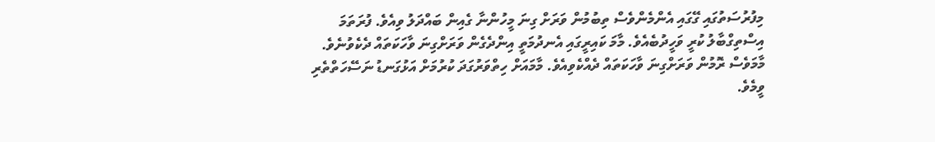މިފުރުސަތުގައި ގޭގައި އެންމެންވެސް ތިބުމުން ވަރަށް ގިނަ މީހުންނާ ގެއިން ބައްދަލު ވިއެވެ. ފުރަތަމަ އިސްތިގްބާލު ކުރީ ވަހީދުބެއެވެ. މާމަ ކައިރީގައި އެނދުމަތީ އިންދެގެން ވަރަށްގިނަ ވާހަކަތައް ދެކެވުނެވެ.
މާމަވެސް ރޮމުން ވަރަށްގިނަ ވާހަކަތައް ދެއްކެވިއެވެ. މާމައަށް ހިތްވަރުގަދަ ކުރުމަށް އަޅުގަނޑު ނަސޭހަތްތެރި ވީމެވެ.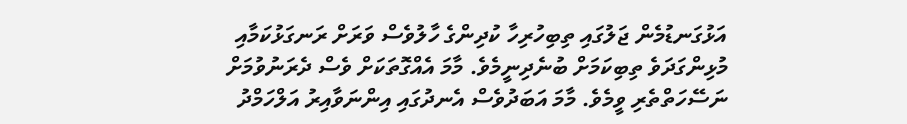އަޅުގަނޑުމެން ޖަލުގައި ތިބިހުރިހާ ކުދިންގެ ހާލުވެސް ވަރަށް ރަނގަޅުކަމާއި މުޅިންގަދަވެ ތިބިކަމަށް ބުނެދިނީމެވެ. މާމަ އެއްގޮތަކަށް ވެސް ދެރަނުވުމަށް ނަސޭހަތްތެރި ވީމެވެ. މާމަ އަބަދުވެސް އެނދުގައި އިންނަވާއިރު އަލްހަމްދު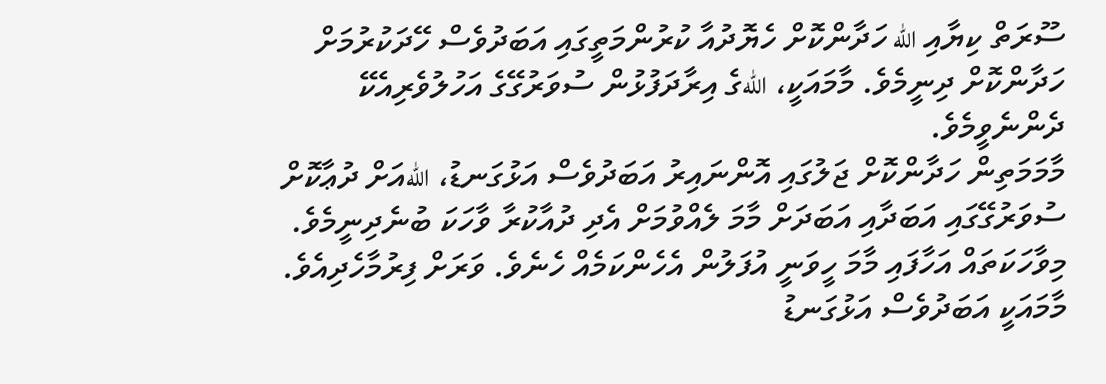ސޫރަތް ކިޔާއި الله ހަދާންކޮށް ހެޔޮދުއާ ކުރުންމަތީގައި އަބަދުވެސް ހޭދަކުރުމަށް ހަދާންކޮށް ދިނީމެވެ. މާމައަކީ، اللهގެ އިރާދަފުޅުން ސުވަރުގޭގެ އަހުލުވެރިއެކޭ ދެންނެވީމެވެ.
މާމަމަތިން ހަދާންކޮށް ޖަލުގައި އޮންނައިރު އަބަދުވެސް އަޅުގަނޑު، اللهއަށް ދުޢާކޮށް ސުވަރުގޭގައި އަބަދާއި އަބަދަށް މާމަ ލެއްވުމަށް އެދި ދުއާކުރާ ވާހަކަ ބުނެދިނީމެވެ. މިވާހަކަތައް އަހާފައި މާމަ ހީވަނީ އުފަލުން އެހެންކަމެއް ހެނެވެ. ވަރަށް ފިރުމާހެދިއެވެ. މާމައަކީ އަބަދުވެސް އަޅުގަނޑު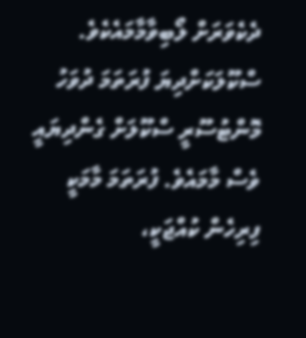ދެކެވަރަށް ލޯބިވާމާމައެކެވެ. ސްކޫލަކަށްދިޔަ ފުރަތަމަ ދުވަހު މޮންޓުސޫރީ ސްކޫލަށް ގެންދިޔައީ ވެސް މާމައެވެ. ފުރަތަމަ މާމަކީ ފިރިހެން ކުއްޖަކީ،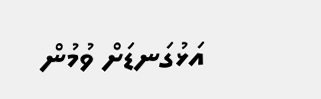އަޅުގަނޑަށް ވުމުން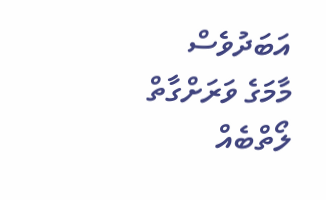އަބަދުވެސް މާމަގެ ވަރަށްގާތް ލޯތްބެއް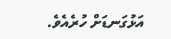އަޅުގަނޑަށް ހުރެއެވެ.